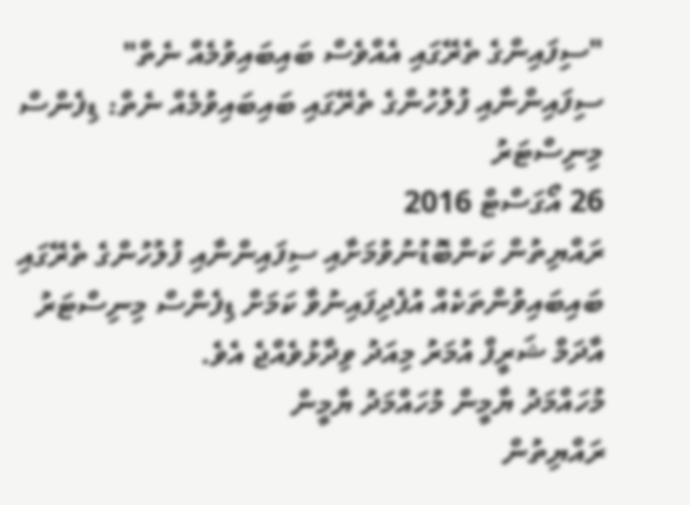"ސިފައިންގެ ތެރޭގައި އެއްވެސް ބައިބައިވުމެއް ނެތް"
ސިފައިންނާއި ފުލުހުންގެ ތެރޭގައި ބައިބައިވުމެއް ނެތް: ޑިފެންސް މިނިސްޓަރު
26 އޯގަސްޓް 2016
ރައްޔިތުން ކަންބޮޑުނުވުމަށާއި ސިފައިންނާއި ފުލުހުންގެ ތެރޭގައި ބައިބައިވުންތަކެއް އުފެދިފައިނުވާ ކަމަށް ޑިފެންސް މިނިސްޓަރު އާދަމް ޝަރީފް އުމަރު މިއަދު ވިދާޅުވެއްޖެ އެވެ.
މުހައްމަދު ޔާމީން މުހައްމަދު ޔާމީން
ރައްޔިތުން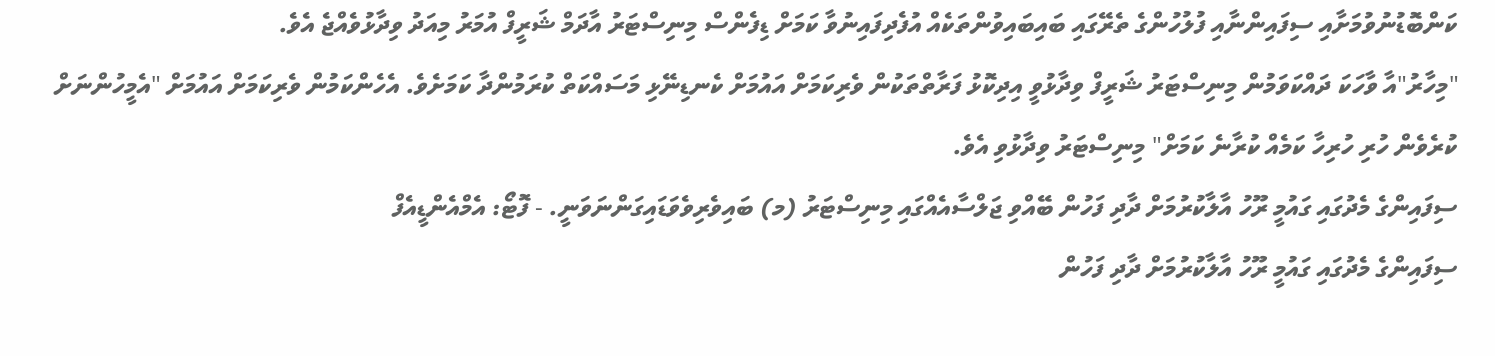ކަންބޮޑުނުވުމަށާއި ސިފައިންނާއި ފުލުހުންގެ ތެރޭގައި ބައިބައިވުންތަކެއް އުފެދިފައިނުވާ ކަމަށް ޑިފެންސް މިނިސްޓަރު އާދަމް ޝަރީފް އުމަރު މިއަދު ވިދާޅުވެއްޖެ އެވެ.
"މިހާރު"އާ ވާހަކަ ދައްކަވަމުން މިނިސްޓަރު ޝަރީފް ވިދާޅުވީ އިދިކޮޅު ފަރާތްތަކުން ވެރިކަމަށް އައުމަށް ކެނޑިނޭޅި މަސައްކަތް ކުރަމުންދާ ކަމަށެވެ. އެހެންކަމުން ވެރިކަމަށް އައުމަށް "އެމީހުންނަށް ކުރެވެން ހުރި ހުރިހާ ކަމެއް ކުރާނެ ކަމަށް" މިނިސްޓަރު ވިދާޅުވި އެވެ.
ސިފައިންގެ މެދުގައި ގައުމީ ރޫހު އާލާކުރުމަށް ދާދި ފަހުން ބޭއްވި ޖަލްސާއެއްގައި މިނިސްޓަރު (މ) ބައިވެރިވެވަޑައިގަންނަވަނީ. - ފޮޓޯ: އެމްއެންޑީއެފް
ސިފައިންގެ މެދުގައި ގައުމީ ރޫހު އާލާކުރުމަށް ދާދި ފަހުން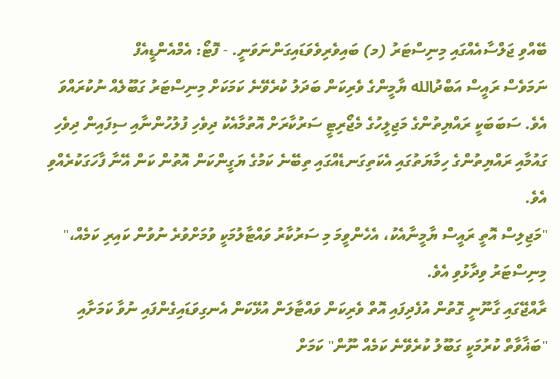ބޭއްވި ޖަލްސާއެއްގައި މިނިސްޓަރު (މ) ބައިވެރިވެވަޑައިގަންނަވަނީ. - ފޮޓޯ: އެމްއެންޑީއެފް
ނަމަވެސް ރައީސް އަބްދުالله ޔާމީންގެ ވެރިކަން ބަދަލު ކުރެވޭނެ ކަމަކަށް މިނިސްޓަރު ގަބޫލެއް ނުކުރައްވަ އެވެ. ސަބަބަކީ ރައްޔިތުންގެ މަޖިލީހުގެ މެޖޯރިޓީ ސަރުކާރަށް އޮތުމާއެކު ދިވެހި ފުލުހުންނާއި ސިފައިން ދިވެހި ގައުމާއި ރައްޔިތުންގެ ހިމާޔަތުގައި އެކަތިގަނޑެއްގައި ތިބޭނެ ކަމުގެ ޔަގީންކަން އޮތުން ކަން އޭނާ ފާހަގަކުރެއްވި އެވެ.
"މަޖިލިސް އޮތީ ރައީސް ޔާމީނާއެކު، އެހެންވީމަ މި ސަރުކާރު ވައްޓާލުމަކީ ވުމަށްވުރެ ނުވުން ކައިރި ކަމެއް،" މިނިސްޓަރު ވިދާޅުވި އެވެ.
ރާއްޖޭގައި ގާނޫނީ ގޮތުން އުފެދިފައި އޮތް ވެރިކަން ވައްޓާލަން އުޅޭކަން އެނގިވަޑައިގެންފައި ނުވާ ކަމަށާއި "ބަޣާވާތް ކުރުމަކީ ގަބޫލު ކުރެވޭނެ ކަމެއް ނޫން" ކަމަށް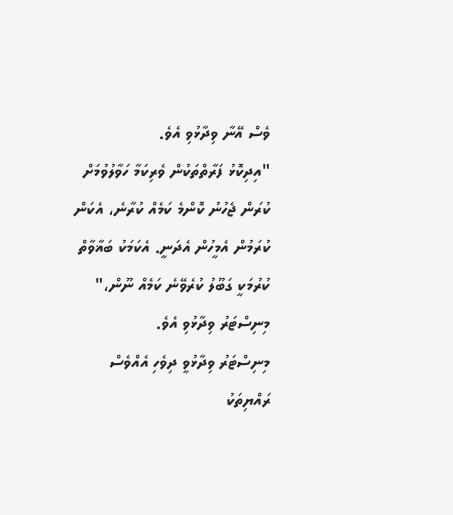ވެސް އޭނާ ވިދާޅުވި އެވެ.
"އިދިކޮޅު ފަރާތްތަކުން ވެރިކަމާ ހަވާލުވުމަށް ކުރަން ޖެހުނު ކޮންމެ ކަމެއް ކުރާނެ، އެކަން ކުރަމުން އެމީހުން އެދަނީ. އެކަމަކު ބަޣާވާތް ކުރުމަކީ ގަބޫލު ކުރެވޭނެ ކަމެއް ނޫން،" މިނިސްޓަރު ވިދާޅުވި އެވެ.
މިނިސްޓަރު ވިދާޅުވީ ދިވެހި އެއްވެސް ރައްޔިތަކު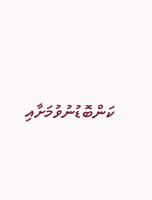ކަންބޮޑުނުވުމަށާއި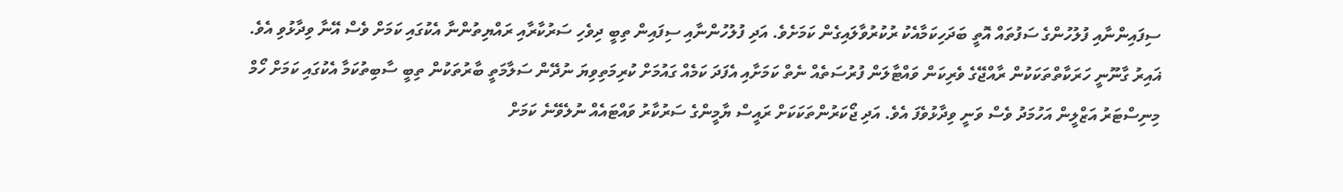ސިފައިންނާއި ފުލުހުންގެ ސަފުތައް އޮތީ ބަދަހިކަމާއެކު ރުކުރުވާލައިގެން ކަމަށެވެ. އަދި ފުލުހުންނާއި ސިފައިން ތިބީ ދިވެހި ސަރުކާރާއި ރައްޔިތުންނާ އެކުގައި ކަމަށް ވެސް އޭނާ ވިދާޅުވި އެވެ.
ޣައިރު ގާނޫނީ ހަރަކާތްތަކަކުން ރާއްޖޭގެ ވެރިކަން ވައްޓާލަން ފުރުސަތެއް ނެތް ކަމަށާއި އެފަދަ ކަމެއް ގައުމަށް ކުރިމަތިވިޔަ ނުދޭން ސަލާމަތީ ބާރުތަކުން ތިބީ ސާބިތުކަމާ އެކުގައި ކަމަށް ހޯމް މިނިސްޓަރު އަޒްލީން އަހުމަދު ވެސް ވަނީ ވިދާޅުވެފަ އެވެ. އަދި ޖޯކަރުންތަކަކަށް ރައީސް ޔާމީންގެ ސަރުކާރު ވައްޓައެއް ނުލެވޭނެ ކަމަށް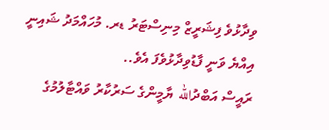ވިދާޅުވެ ފިޝަރީޒް މިނިސްޓަރު ޑރ. މުހައްމަދު ޝައިނީ އިއްޔެ ވަނީ ފާޑުވިދާޅުވެފަ އެވެ..
ރައީސް އަބްދުالله ޔާމީންގެ ސަރުކާރު ވައްޓާލުމުގެ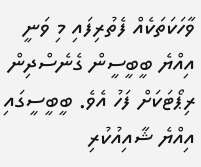ވާހަކަތަކެއް ފެތުރިފައި މި ވަނީ އިއްޔެ ބީބީސީން ގެނެސްދިން ރިޕޯޓަކަށް ފަހު އެވެ. ބީބީސީގައި އިއްޔެ ޝާއިއުކުރި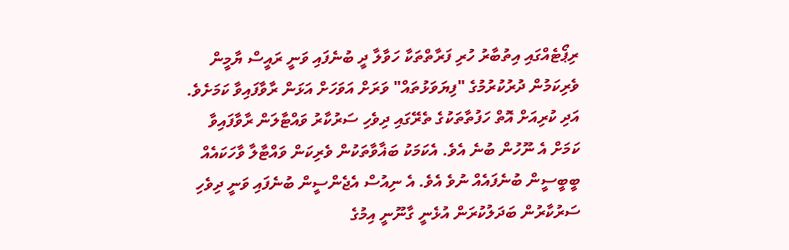ރިޕޯޓެއްގައި އިތުބާރު ހުރި ފަރާތްތަކާ ހަވާލާ ދީ ބުނެފައި ވަނީ ރައީސް ޔާމީން ވެރިކަމުން ދުރުކުރުމުގެ "ފިޔަވަޅުތައް" ވަރަށް އަވަހަށް އަޅަން ރާވާފައިވާ ކަމަށެވެ. އަދި ކުރިއަށް އޮތް ހަފުތާތަކުގެ ތެރޭގައި ދިވެހި ސަރުކާރު ވައްޓާލަން ރާވާފައިވާ ކަމަށް އެ ނޫހުން ބުނެ އެވެ. އެކަމަކު ބަޣާވާތަކުން ވެރިކަން ވައްޓާލާ ވާހަކައެއް ބީބީސީން ބުނެފައެއް ނުވެ އެވެ. އެ ނިއުސް އެޖެންސީން ބުނެފައި ވަނީ ދިވެހި ސަރުކާރުން ބަދަލުކުރަން އުޅެނީ ގާނޫނީ އިމުގެ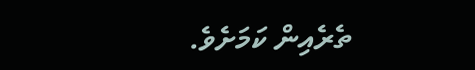ތެރެއިން ކަމަށެވެ.